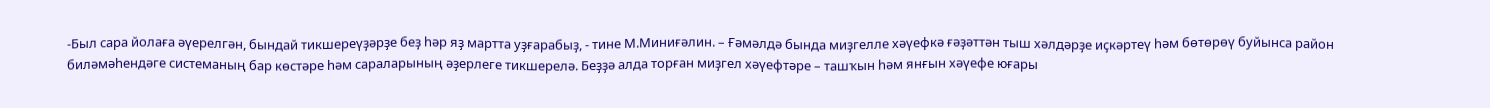-Был сара йолаға әүерелгән, бындай тикшереүҙәрҙе беҙ һәр яҙ мартта уҙғарабыҙ, - тине М.Миниғәлин. – Ғәмәлдә бында миҙгелле хәүефкә ғәҙәттән тыш хәлдәрҙе иҫкәртеү һәм бөтөрөү буйынса район биләмәһендәге системаның бар көстәре һәм сараларының әҙерлеге тикшерелә. Беҙҙә алда торған миҙгел хәүефтәре – ташҡын һәм янғын хәүефе юғары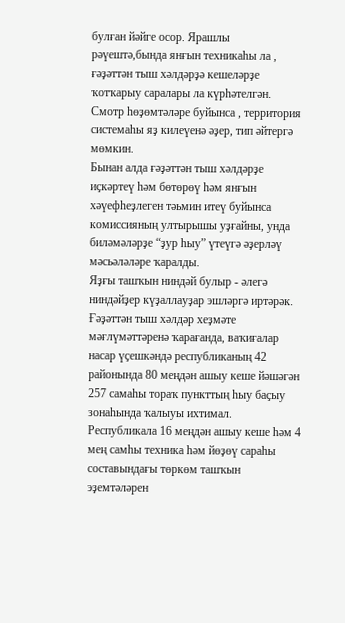булған йәйге осор. Ярашлы рәүештә,бында янғын техникаһы ла , ғәҙәттән тыш хәлдәрҙә кешеләрҙе ҡотҡарыу саралары ла күрһәтелгән. Смотр һөҙөмтәләре буйынса , территория системаһы яҙ килеүенә әҙер, тип әйтергә мөмкин.
Бынан алда ғәҙәттән тыш хәлдәрҙе иҫкәртеү һәм бөтөрөү һәм янғын хәүефһеҙлеген тәьмин итеү буйынса комиссияның ултырышы уҙғайны, унда биләмәләрҙе “ҙур һыу” үтеүгә әҙерләү мәсьәләләре ҡаралды.
Яҙғы ташҡын ниндәй булыр - әлегә ниндәйҙер күҙаллауҙар эшләргә иртәрәк. Ғәҙәттән тыш хәлдәр хеҙмәте мәғлүмәттәренә ҡарағанда, ваҡиғалар насар үҫешкәндә республиканың 42 районында 80 меңдән ашыу кеше йәшәгән 257 самаһы тораҡ пункттың һыу баҫыу зонаһында ҡалыуы ихтимал. Республикала 16 меңдән ашыу кеше һәм 4 мең самһы техника һәм йөҙөү сараһы составындағы төркөм ташҡын эҙемтәләрен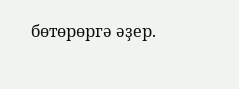бөтөрөргә әҙер.